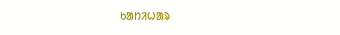ᱠᱟᱴᱤᱦᱟᱨ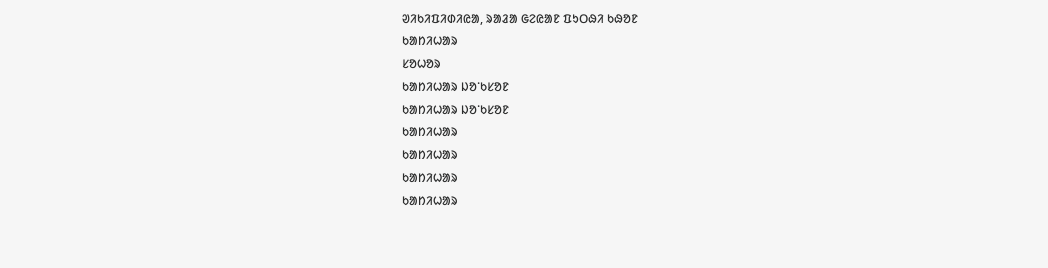ᱣᱤᱠᱤᱯᱤᱰᱤᱭᱟ, ᱨᱟᱲᱟ ᱜᱮᱭᱟᱱ ᱯᱩᱛᱷᱤ ᱠᱷᱚᱱ
ᱠᱟᱴᱤᱦᱟᱨ
ᱥᱚᱦᱚᱨ
ᱠᱟᱴᱤᱦᱟᱨ ᱡᱚᱸᱠᱥᱚᱱ
ᱠᱟᱴᱤᱦᱟᱨ ᱡᱚᱸᱠᱥᱚᱱ
ᱠᱟᱴᱤᱦᱟᱨ
ᱠᱟᱴᱤᱦᱟᱨ
ᱠᱟᱴᱤᱦᱟᱨ
ᱠᱟᱴᱤᱦᱟᱨ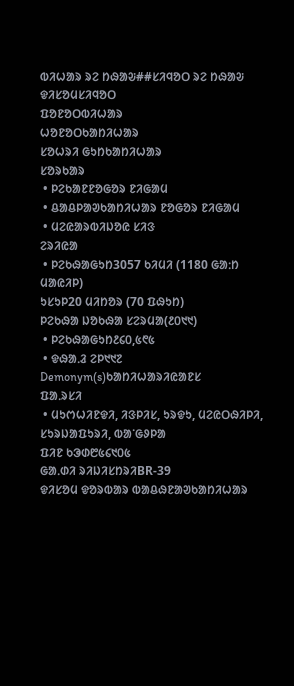ᱵᱤᱦᱟᱨ ᱨᱮ ᱴᱷᱟᱶ##ᱥᱤᱧᱚᱛ ᱨᱮ ᱴᱷᱟᱶ
ᱫᱤᱥᱚᱢᱥᱤᱧᱚᱛ
ᱯᱚᱱᱚᱛᱵᱤᱦᱟᱨ
ᱦᱚᱱᱚᱛᱠᱟᱴᱤᱦᱟᱨ
ᱥᱚᱦᱨᱤ ᱜᱩᱴᱠᱟᱴᱤᱦᱟᱨ
ᱥᱚᱨᱠᱟᱨ
 • ᱞᱮᱠᱟᱱᱱᱚᱜᱚᱨ ᱱᱤᱜᱟᱢ
 • ᱪᱟᱪᱞᱟᱣᱠᱟᱴᱤᱦᱟᱨ ᱱᱚᱜᱚᱨ ᱱᱤᱜᱟᱢ
 • ᱢᱮᱭᱟᱨᱵᱤᱡᱚᱭ ᱥᱤᱝ
ᱮᱨᱤᱭᱟ
 • ᱞᱮᱠᱷᱟᱜᱩᱴ3057 ᱠᱤᱢᱤ (1180 ᱜᱟᱺᱴ ᱢᱟᱭᱤᱞ)
ᱩᱥᱩᱞ20 ᱢᱤᱴᱚᱨ (70 ᱯᱷᱩᱴ)
ᱞᱮᱠᱷᱟ ᱡᱚᱠᱷᱟ ᱥᱮᱨᱢᱟ(᱒᱐᱑᱑)
 • ᱞᱮᱠᱷᱟᱜᱩᱴ᱒᱔᱐,᱕᱖᱕
 • ᱫᱷᱟᱹᱲ ᱮᱞ᱑᱑᱗
Demonym(s)ᱠᱟᱴᱤᱦᱟᱨᱤᱭᱟᱱᱥ
ᱯᱟᱹᱨᱥᱤ
 • ᱢᱩᱬᱦᱤᱱᱫᱤ, ᱤᱝᱞᱤᱥ, ᱩᱨᱫᱩ, ᱢᱮᱭᱛᱷᱤᱞᱤ, ᱥᱩᱨᱡᱟᱯᱩᱨᱤ, ᱵᱟᱸᱜᱽᱞᱟ
ᱯᱤᱱ ᱠᱳᱰ᱘᱕᱔᱑᱐᱕
ᱜᱟᱹᱰᱤ ᱨᱤᱡᱤᱥᱴᱨᱤBR-39
ᱫᱤᱥᱚᱢ ᱫᱚᱨᱵᱟᱨ ᱵᱟᱪᱷᱱᱟᱣᱠᱟᱴᱤᱦᱟᱨ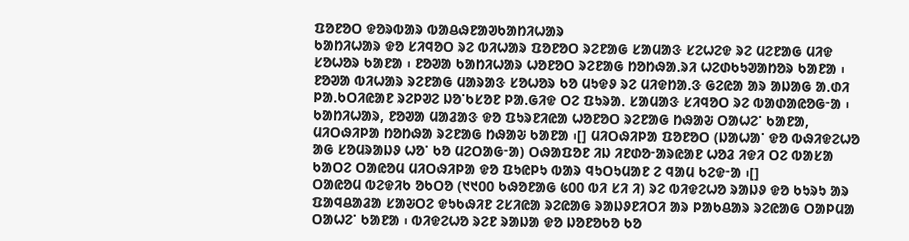ᱯᱚᱱᱚᱛ ᱫᱚᱨᱵᱟᱨ ᱵᱟᱪᱷᱱᱟᱣᱠᱟᱴᱤᱦᱟᱨ
ᱠᱟᱴᱤᱦᱟᱨ ᱫᱚ ᱥᱤᱧᱚᱛ ᱨᱮ ᱵᱤᱦᱟᱨ ᱯᱚᱱᱚᱛ ᱨᱮᱱᱟᱜ ᱥᱟᱢᱟᱝ ᱥᱮᱦᱮᱫ ᱨᱮ ᱢᱮᱱᱟᱜ ᱢᱤᱫ ᱥᱚᱦᱚᱨ ᱠᱟᱱᱟ ᱾ ᱱᱚᱣᱟ ᱠᱟᱴᱤᱦᱟᱨ ᱦᱚᱱᱚᱛ ᱨᱮᱱᱟᱜ ᱴᱚᱴᱷᱟᱹᱨᱤ ᱦᱮᱰᱠᱩᱣᱟᱴᱚᱨ ᱠᱟᱱᱟ ᱾ ᱱᱚᱣᱟ ᱵᱤᱦᱟᱨ ᱨᱮᱱᱟᱜ ᱢᱟᱨᱟᱝ ᱥᱚᱦᱚᱨ ᱠᱚ ᱢᱩᱫᱽ ᱨᱮ ᱢᱤᱫᱴᱟᱹᱝ ᱜᱮᱭᱟ ᱟᱨ ᱟᱡᱟᱜ ᱟᱹᱰᱤ ᱞᱟᱹᱠᱛᱤᱭᱟᱱ ᱨᱮᱞᱣᱮ ᱡᱚᱸᱠᱥᱚᱱ ᱞᱟᱹᱜᱤᱫ ᱛᱮ ᱯᱩᱨᱟᱹ ᱥᱟᱢᱟᱝ ᱥᱤᱧᱚᱛ ᱨᱮ ᱵᱟᱰᱟᱭᱚᱜᱼᱟ ᱾
ᱠᱟᱴᱤᱦᱟᱨ, ᱱᱚᱣᱟ ᱢᱟᱲᱟᱝ ᱫᱚ ᱯᱩᱨᱱᱤᱭᱟ ᱦᱚᱱᱚᱛ ᱨᱮᱱᱟᱜ ᱴᱷᱟᱶ ᱛᱟᱦᱮᱸ ᱠᱟᱱᱟ, ᱢᱤᱛᱷᱤᱞᱟ ᱴᱚᱴᱷᱟ ᱨᱮᱱᱟᱜ ᱴᱷᱟᱶ ᱠᱟᱱᱟ ᱾[] ᱢᱤᱛᱷᱤᱞᱟ ᱯᱚᱱᱚᱛ (ᱡᱟᱦᱟᱸ ᱫᱚ ᱵᱷᱤᱫᱮᱦᱚ ᱟᱜ ᱥᱚᱢᱨᱟᱡᱽ ᱦᱚᱸ ᱠᱚ ᱢᱮᱛᱟᱜᱼᱟ) ᱛᱷᱟᱯᱚᱱ ᱤᱡ ᱤᱱᱰᱚᱼᱟᱨᱭᱟᱱ ᱦᱚᱲ ᱤᱫᱤ ᱛᱮ ᱵᱟᱥᱟ ᱠᱟᱛᱮ ᱛᱟᱭᱚᱢ ᱢᱤᱛᱷᱤᱞᱟ ᱫᱚ ᱯᱩᱭᱞᱩ ᱵᱟᱨ ᱧᱩᱛᱩᱢᱟᱱ ᱮ ᱧᱟᱢ ᱠᱮᱫᱼᱟ ᱾[]
ᱛᱟᱭᱚᱢ ᱵᱮᱫᱤᱠ ᱚᱠᱛᱚ (᱑᱑᱐᱐ ᱠᱷᱚᱱᱟᱜ ᱕᱐᱐ ᱵᱤ ᱥᱤ ᱤ) ᱨᱮ ᱵᱤᱫᱮᱦᱚ ᱨᱟᱡᱽ ᱫᱚ ᱠᱩᱨᱩ ᱟᱨ ᱯᱟᱧᱪᱟᱲᱟ ᱥᱟᱶᱛᱮ ᱫᱩᱠᱷᱤᱱ ᱮᱥᱤᱭᱟ ᱨᱮᱭᱟᱜ ᱨᱟᱡᱽᱱᱤᱛᱤ ᱟᱨ ᱞᱟᱠᱪᱟᱨ ᱨᱮᱭᱟᱜ ᱛᱟᱞᱢᱟ ᱛᱟᱦᱮᱸ ᱠᱟᱱᱟ ᱾ ᱵᱤᱫᱮᱦᱚ ᱨᱮᱱ ᱨᱟᱡᱟ ᱫᱚ ᱡᱚᱱᱚᱠᱚ ᱠᱚ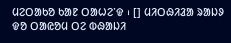ᱢᱮᱛᱟᱠᱚ ᱠᱟᱱ ᱛᱟᱦᱮᱸᱫ ᱾ [] ᱢᱤᱛᱷᱤᱲᱟ ᱨᱟᱡᱽ ᱫᱚ ᱛᱟᱭᱚᱢ ᱛᱮ ᱵᱷᱟᱡᱤ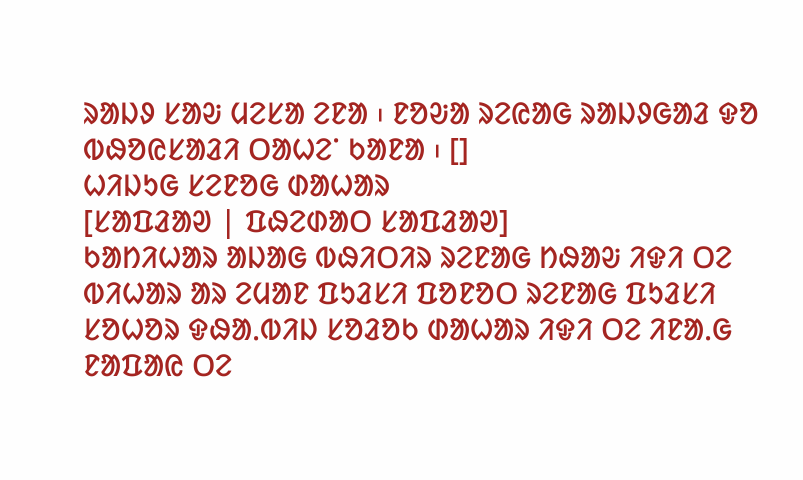ᱨᱟᱡᱽ ᱥᱟᱶ ᱢᱮᱥᱟ ᱮᱱᱟ ᱾ ᱱᱚᱶᱟ ᱨᱮᱭᱟᱜ ᱨᱟᱡᱽᱜᱟᱲ ᱫᱚ ᱵᱷᱚᱭᱥᱟᱲᱤ ᱛᱟᱦᱮᱸ ᱠᱟᱱᱟ ᱾ []
ᱦᱤᱡᱩᱜ ᱥᱮᱱᱚᱜ ᱰᱟᱦᱟᱨ
[ᱥᱟᱯᱲᱟᱣ | ᱯᱷᱮᱰᱟᱛ ᱥᱟᱯᱲᱟᱣ]
ᱠᱟᱴᱤᱦᱟᱨ ᱟᱡᱟᱜ ᱵᱷᱤᱛᱤᱨ ᱨᱮᱱᱟᱜ ᱴᱷᱟᱶ ᱤᱫᱤ ᱛᱮ ᱵᱤᱦᱟᱨ ᱟᱨ ᱮᱢᱟᱱ ᱯᱩᱲᱥᱤ ᱯᱚᱱᱚᱛ ᱨᱮᱱᱟᱜ ᱯᱩᱲᱥᱤ ᱥᱚᱦᱚᱨ ᱫᱷᱟᱹᱵᱤᱡ ᱥᱚᱲᱚᱠ ᱰᱟᱦᱟᱨ ᱤᱫᱤ ᱛᱮ ᱤᱱᱟᱹᱜ ᱱᱟᱯᱟᱭ ᱛᱮ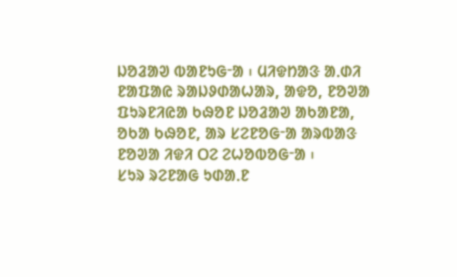ᱡᱚᱲᱟᱣ ᱵᱟᱱᱩᱜᱼᱟ ᱾ ᱢᱤᱫᱴᱟᱝ ᱟᱹᱰᱤ ᱱᱟᱯᱟᱭ ᱨᱟᱡᱽᱰᱟᱦᱟᱨ, ᱟᱫᱚ, ᱱᱚᱣᱟ ᱯᱩᱨᱱᱤᱭᱟ ᱠᱷᱚᱱ ᱡᱚᱲᱟᱣ ᱟᱠᱟᱱᱟ, ᱚᱠᱟ ᱠᱷᱚᱱ, ᱟᱨ ᱥᱮᱱᱚᱜᱼᱟ ᱟᱨᱵᱟᱝ ᱱᱚᱣᱟ ᱤᱫᱤ ᱛᱮ ᱮᱦᱚᱵᱚᱜᱼᱟ ᱾
ᱥᱩᱨ ᱨᱮᱱᱟᱜ ᱩᱰᱟᱹᱱ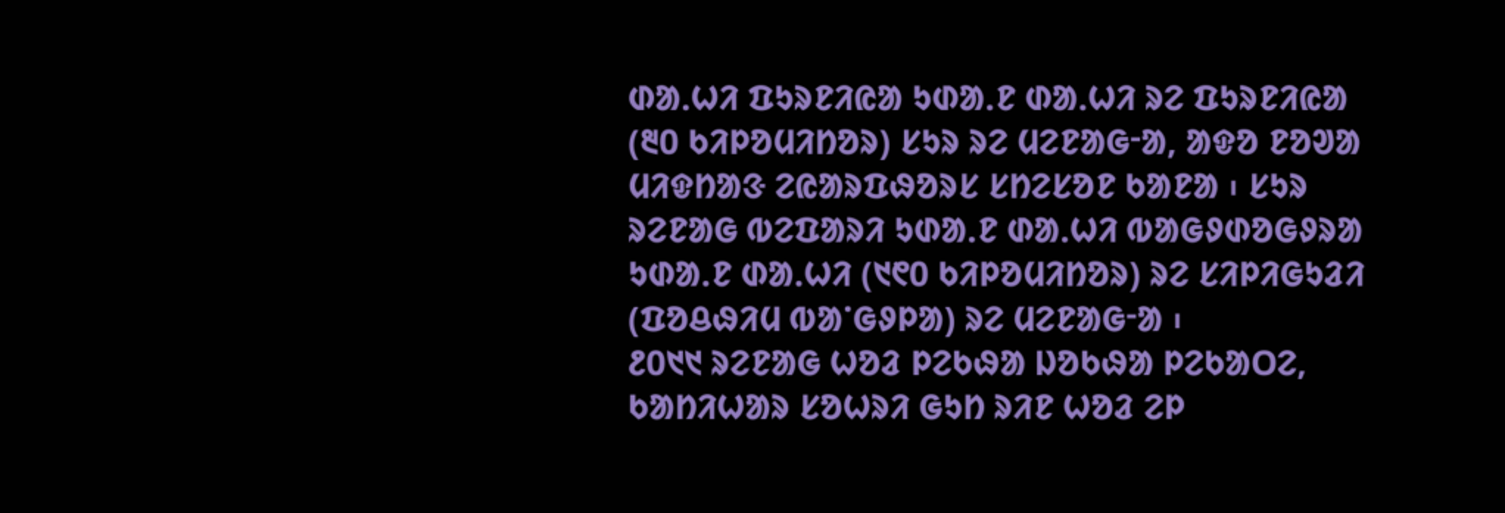ᱰᱟᱹᱦᱤ ᱯᱩᱨᱱᱤᱭᱟ ᱩᱰᱟᱹᱱ ᱰᱟᱹᱦᱤ ᱨᱮ ᱯᱩᱨᱱᱤᱭᱟ (᱓᱐ ᱠᱤᱞᱚᱢᱤᱴᱚᱨ) ᱥᱩᱨ ᱨᱮ ᱢᱮᱱᱟᱜᱼᱟ, ᱟᱫᱚ ᱱᱚᱣᱟ ᱢᱤᱫᱴᱟᱝ ᱮᱭᱟᱨᱯᱷᱚᱨᱥ ᱥᱴᱮᱥᱚᱱ ᱠᱟᱱᱟ ᱾ ᱥᱩᱨ ᱨᱮᱱᱟᱜ ᱵᱮᱯᱟᱨᱤ ᱩᱰᱟᱹᱱ ᱰᱟᱹᱦᱤ ᱵᱟᱜᱽᱰᱚᱜᱽᱨᱟ ᱩᱰᱟᱹᱱ ᱰᱟᱹᱦᱤ (᱑᱖᱐ ᱠᱤᱞᱚᱢᱤᱴᱚᱨ) ᱨᱮ ᱥᱤᱞᱤᱜᱩᱲᱤ (ᱯᱚᱪᱷᱤᱢ ᱵᱟᱸᱜᱽᱞᱟ) ᱨᱮ ᱢᱮᱱᱟᱜᱼᱟ ᱾
᱒᱐᱑᱑ ᱨᱮᱱᱟᱜ ᱦᱚᱲ ᱞᱮᱠᱷᱟ ᱡᱚᱠᱷᱟ ᱞᱮᱠᱟᱛᱮ, ᱠᱟᱴᱤᱦᱟᱨ ᱥᱚᱦᱨᱤ ᱜᱩᱴ ᱨᱤᱱ ᱦᱚᱲ ᱮᱞ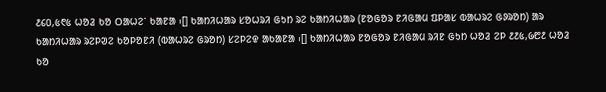᱒᱔᱐,᱕᱖᱕ ᱦᱚᱲ ᱠᱚ ᱛᱟᱦᱮᱸ ᱠᱟᱱᱟ ᱾[] ᱠᱟᱴᱤᱦᱟᱨ ᱥᱚᱦᱨᱤ ᱜᱩᱴ ᱨᱮ ᱠᱟᱴᱤᱦᱟᱨ (ᱱᱚᱜᱚᱨ ᱱᱤᱜᱟᱢ ᱯᱞᱟᱥ ᱵᱟᱦᱨᱮ ᱜᱽᱨᱚᱴ) ᱟᱨ ᱠᱟᱴᱤᱦᱟᱨ ᱨᱮᱞᱣᱮ ᱠᱚᱞᱚᱱᱤ (ᱵᱟᱦᱨᱮ ᱜᱨᱚᱴ) ᱥᱮᱞᱮᱫ ᱟᱠᱟᱱᱟ ᱾[] ᱠᱟᱴᱤᱦᱟᱨ ᱱᱚᱜᱚᱨ ᱱᱤᱜᱟᱢ ᱨᱤᱱ ᱜᱩᱴ ᱦᱚᱲ ᱮᱞ ᱒᱒᱕,᱙᱘᱒ ᱦᱚᱲ ᱠᱚ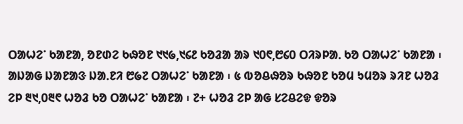ᱛᱟᱦᱮᱸ ᱠᱟᱱᱟ, ᱚᱱᱰᱮ ᱠᱷᱚᱱ ᱑᱑᱙,᱑᱔᱒ ᱠᱚᱲᱟ ᱟᱨ ᱑᱐᱖,᱘᱔᱐ ᱛᱤᱨᱞᱟᱹ ᱠᱚ ᱛᱟᱦᱮᱸ ᱠᱟᱱᱟ ᱾ ᱟᱡᱟᱜ ᱡᱟᱱᱟᱝ ᱡᱟᱹᱱᱤ ᱘᱙᱗ ᱛᱟᱦᱮᱸ ᱠᱟᱱᱟ ᱾ ᱕ ᱵᱚᱪᱷᱚᱨ ᱠᱷᱚᱱ ᱠᱚᱢ ᱩᱢᱚᱨ ᱨᱤᱱ ᱦᱚᱲ ᱮᱞ ᱓᱑,᱐᱓᱖ ᱦᱚᱲ ᱠᱚ ᱛᱟᱦᱮᱸ ᱠᱟᱱᱟ ᱾ ᱗+ ᱦᱚᱲ ᱮᱞ ᱟᱜ ᱥᱮᱪᱮᱫ ᱫᱚᱨ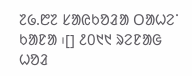᱗᱙.᱘᱗ ᱥᱟᱭᱠᱚᱲᱟ ᱛᱟᱦᱮᱸ ᱠᱟᱱᱟ ᱾[] ᱒᱐᱑᱑ ᱨᱮᱱᱟᱜ ᱦᱚᱲ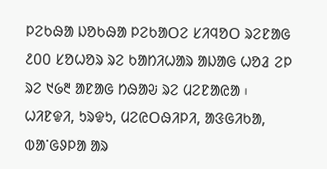ᱞᱮᱠᱷᱟ ᱡᱚᱠᱷᱟ ᱞᱮᱠᱟᱛᱮ ᱥᱤᱧᱚᱛ ᱨᱮᱱᱟᱜ ᱒᱐᱐ ᱥᱚᱦᱚᱨ ᱨᱮ ᱠᱟᱴᱤᱦᱟᱨ ᱟᱡᱟᱜ ᱦᱚᱲ ᱮᱞ ᱨᱮ ᱑᱙᱓ ᱟᱱᱟᱜ ᱴᱷᱟᱶ ᱨᱮ ᱢᱮᱱᱟᱭᱟ ᱾
ᱦᱤᱱᱫᱤ, ᱩᱨᱫᱩ, ᱢᱮᱭᱛᱷᱤᱞᱤ, ᱟᱝᱜᱤᱠᱟ, ᱵᱟᱸᱜᱽᱞᱟ ᱟᱨ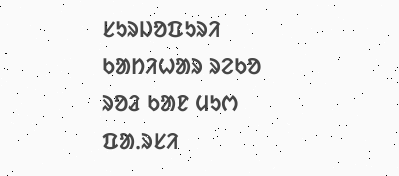ᱥᱩᱨᱡᱚᱯᱩᱨᱤ ᱠᱟᱴᱤᱦᱟᱨ ᱨᱮᱠᱚ ᱨᱚᱲ ᱠᱟᱱ ᱢᱩᱬ ᱯᱟᱹᱨᱥᱤ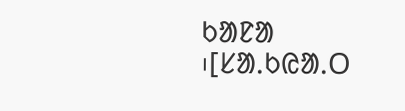ᱠᱟᱱᱟ ᱾[ᱥᱟᱹᱠᱭᱟᱹᱛ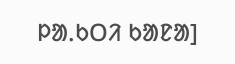ᱞᱟᱹᱠᱛᱤ ᱠᱟᱱᱟ]